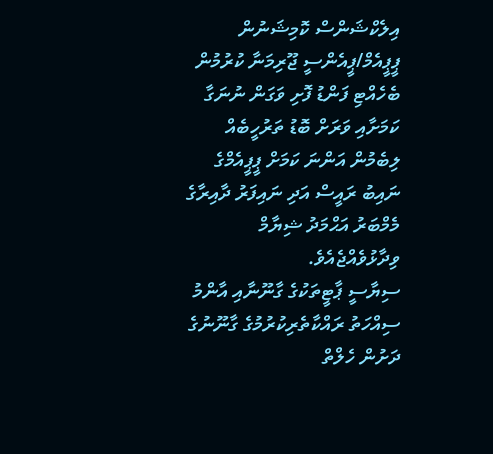އިލެކްޝަންސް ކޮމިޝަނުން ޕީޕީއެމް/ޕީއެންސީ ޖޫރިމަނާ ކުރުމުން ބެހެއްޓި ފަންޑު ފޮށި ވަގަން ނުނަގާ ކަމަށާއި ވަރަށް ބޮޑު ތަރުހީބެއް ލިބެމުން އަންނަ ކަމަށް ޕީޕީއެމްގެ ނައިބު ރައީސް އަދި ނައިފަރު ދާއިރާގެ މެމްބަރު އަޙްމަދު ޝިޔާމް ވިދާޅުވެއްޖެއެވެ.
ސިޔާސީ ޕާޓީތަކުގެ ގާނޫނާއި އާންމު ސިއްހަތު ރައްކާތެރިކުރުމުގެ ގާނޫނުގެ ދަށުން ހެލްތް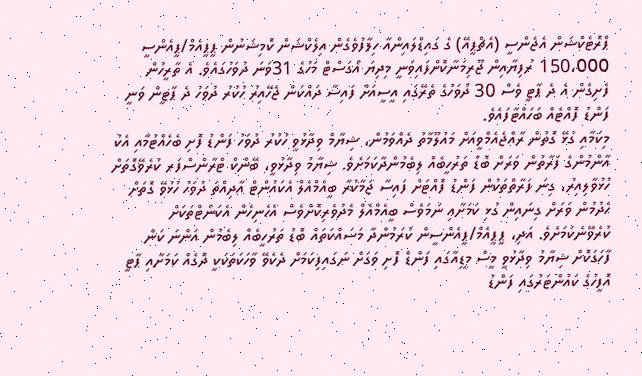ޕްރޮޓެކްޝަން އެޖެންސީ (އެޗްޕީއޭ) ގެ ގައިޑްލައިންއާ ހިލާފުވެގެން އިލެކްޝަން ކޮމިޝަނުން ޕީޕީއެމް/ޕީއެންސީ 150،000 ރުފިޔާއިން ޖޫރިމަނާކޮށްފައިވަނީ މިދިޔަ އޯގަސްޓް މަހުގެ 31ވަނަ ދުވަހުގައެވެ. އެ ތާރީހުން ފެށިގެން އެ ދެ ޕާޓީ ވެސް 30 ދުވަހުގެ ތެރޭގައި އީސީއަށް ފައިސާ ދައްކަން ޖެހޭއިރު ހުކުރު ދުވަހު ދެ ޕާޓީން ވަނީ ފަންޑު ފޮއްޓެއް ބަހައްޓާފައެވެ.
މިކަމާއި ގުޅޭ ގޮތުން ރާއްޖެއެމްވީއަށް މައުލޫމާތު ދެއްވަމުން، ޝިޔާމް ވިދާޅުވީ ހުކުރު ދުވަހު ފަންޑު ފޮށި ބެހެއްޓުމާއި އެކު އާންމުންގެ ފަރާތުން ވަރަށް ބޮޑު ތަރުހީބެއް ލިބެމުންދާކަމަށެވެ. ޝިޔާމު ވިދާޅުވީ، ބޭންކް ޓްރާންސްފަރ ކުރެވޭގޮތަށް ހުޅުވާލިއިރު، ގިނަ ފަރާތްތަކުން ފަންޑު ފޮއްޓަށް ފައިސާ ޖަމާކުރާ ބީއެމްއެލް އެކައުންޓް އާދިއްތަ ދުވަހު ހުޅުވޭ ގޮތަށް ހެދުމުން ވަރަށް ގިނައިން ގުޅި ކަމަށާއި ނަމަވެސް ބީއެމްއެލް މެދުވެރިކޮށްވެސް އެހެނިހެން އެކަންޓްތަކަށް ކުރެވޭނެކަމަށެވެ. އަދި، ޕީޕީއެމް/ޕީއެންސީން ކުރަމުންދާ މަސައްކަތައް ބޮޑު ތަރުހީބެއް ލިބެމުން އަންނަ ކަން ފާހަގަކޮށް ޝިޔާމު ވިދާޅުވީ މީސް މީޑިއާގައި ފަންޑް ފޮށި ވަގަށް ނަގައިފިކަމަށް ދެކެވޭ ވާހަކަތަކަކީ ދޮގެއް ކަމަށާއި ޕާޓީ އޮފީހުގެ ކައުންޓަރުގައި ފަންޑު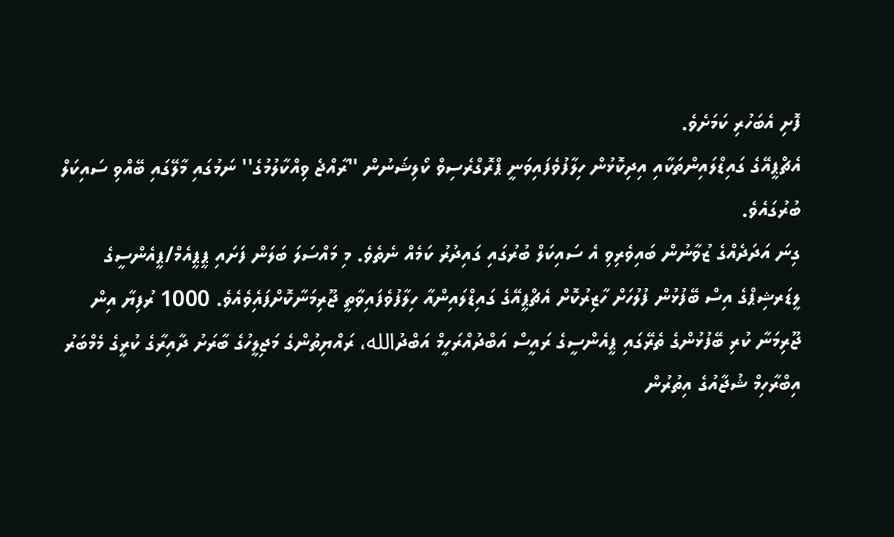ފޮށި އެބަހުރި ކަމަށެވެ.
އެޗްޕީއޭގެ ގައިޑްލައިންތަކާއި އިދިކޮޅުން ހިލާފުވެފައިވަނީ ޕްރޮގްރެސިވް ކޯލިޝަނުން ''ރާއްޖެ ވިއްކާލުމުގެ'' ނަމުގައި މާލޭގައި ބޭއްވި ސައިކަލް ބުރުގައެވެ.
ގިނަ އަދަދެއްގެ ޒުވާނުން ބައިވެރިވި އެ ސައިކަލް ބުރުގައި ގައިދުރު ކަމެއް ނެތެވެ. މި މައްސަލަ ބަލަން ފަށައި ޕީޕީއެމް/ޕީއެންސީގެ ލީޑަރޝިޕްގެ އިސް ބޭފުޅުން ފުލުހަށް ހާޒިރުކޮށް އެޗްޕީއޭގެ ގައިޑްލައިންއާ ހިލާފުވެފައިވާތީ ޖޫރިމަނާކޮށްފައިެވެއެވެ. 1000 ރުފިޔާ އިން ޖޫރިމަނާ ކުރި ބޭފުޅުންގެ ތެރޭގައި ޕީއެންސީގެ ރައީސް އަބްދުއްރަހީމް އަބްދުالله، ރައްޔިތުންގެ މަޖިލީހުގެ ބާރަށު ދާއިރާގެ ކުރީގެ މެމްބަރު އިބްރާހިމް ޝުޖާއުގެ އިތުރުން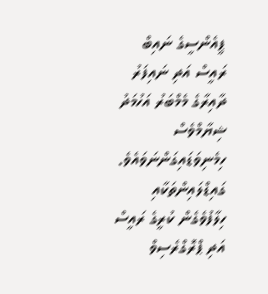ޕީއެންސީގެ ނައިބް ރައީސް އަދި ނައިފަރު ދާއިރާގެ މެމްބަރު އަހުމަދު ޝިޔާމްވެސް ހިމެނިވަޑައިގަންނަވައެވެ.
ގައިޑްލައިންތަކާއި ހިލާފުވެގެން ކުރީގެ ރައީސް އަދި ޕްރޮގްރެސިވް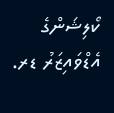ކޯލިޝަންގެ އެޑްވައިޒަރު ޑރ.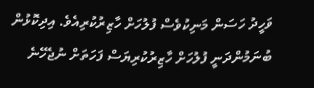ވަހީދު ހަސަން މަނިކުވެސް ފުލުހަށް ހާޒިރުކުރިއެވެ. އިދިކޮޅުން ބުނަމުންދަނީ ފުލުހަށް ހާޒިރުކުރިޔަސް ފަހަތަށް ނުޖެހޭނެ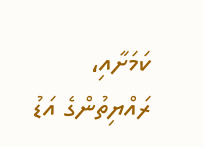ކަމަށާއި، ރައްޔިތުންގެ އަޑު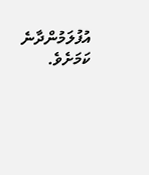އުފުލަމުންދާނެ ކަމަށެވެ.